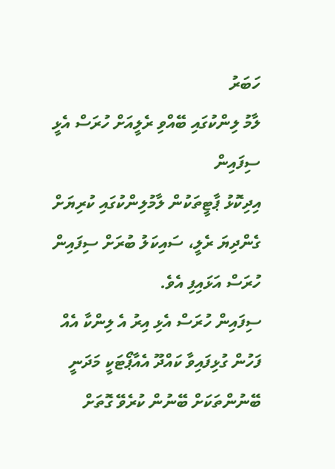ހަބަރު
ލާމު ލިންކުގައި ބޭއްވި ރެލީއަށް ހުރަސް އެޅީ ސިފައިން
އިދިކޮޅު ޕާޓީތަކުން ލާމުލިންކުގައި ކުރިޔަށް ގެންދިޔަ ރެލީ، ސައިކަލު ބުރަށް ސިފައިން ހުރަސް އަޅައިފި އެވެ.
ސިފައިން ހުރަސް އެޅި އިރު އެ ލިންކާ އެއް ފަހުން ގުޅިފައިވާ ކައްދޫ އެއާޕޯޓަކީ މަދަނީ ބޭނުންތަކަށް ބޭނުން ކުރެވޭ ގޮތަށް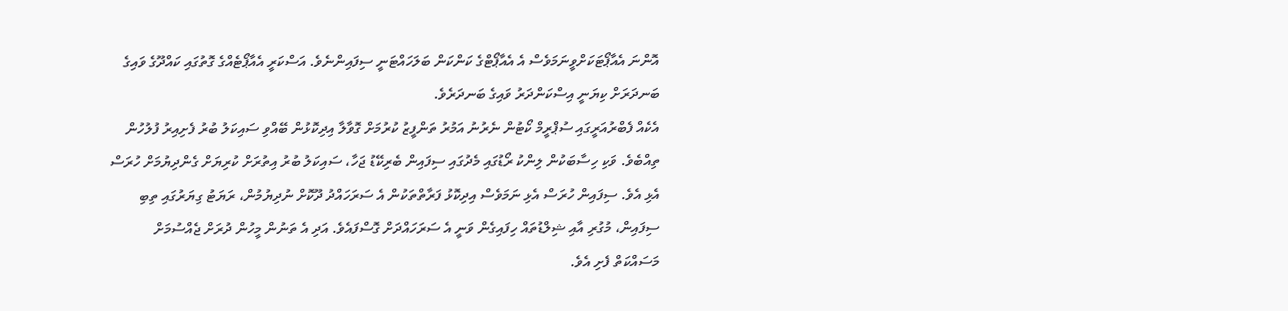އޮންނަ އެއާޕޯޓަކަށްވީނަމަވެސް އެ އެއާޕޯޓްގެ ކަންކަން ބަލަހައްޓަނީ ސިފައިންނެވެ. އަސްކަރީ އެއާޕޯޓެއްގެ ގޮތުގައި ކައްދޫގެ ވައިގެ ބަނދަރަށް ކިޔަނީ އިސްކަންދަރު ވައިގެ ބަނދަރެވެ.
އެކެއް ފެބްރުއަރީގައި ސުޕްރީމް ކޯޓުން ނެރުނު އަމުރު ތަންފީޒު ކުރުމަށް ގޮވާލާ އިދިކޮޅުން ބޭއްވި ސައިކަލު ބުރު ފެށިއިރު ފުލުހުން ތިއްބެވެ. ވަކި ހިސާބަކުން ލިންކު ރޯޑުގައި މެދުގައި ސިފައިން ބެރިކޭޑު ޖަހާ، ސައިކަލު ބުރު އިތުރަށް ކުރިޔަށް ގެންދިޔުމަށް ހުރަސް އެޅި އެވެ. ސިފައިން ހުރަސް އެޅި ނަމަވެސް އިދިކޮޅު ފަރާތްތަކުން އެ ސަރަހައްދު ދޫކޮށް ނުދިޔުމުން، ރަޔަޓު ގިޔަރުގައި ތިބި ސިފައިން، މުގުރި އާއި ޝިލްޑުތައް ހިފައިގެން ވަނީ އެ ސަރަހައްދަށް ގޮސްފައެވެ. އަދި އެ ތަނުން މީހުން ދުރަށް ޖެއްސުމަށް މަސައްކަތް ފެށި އެވެ.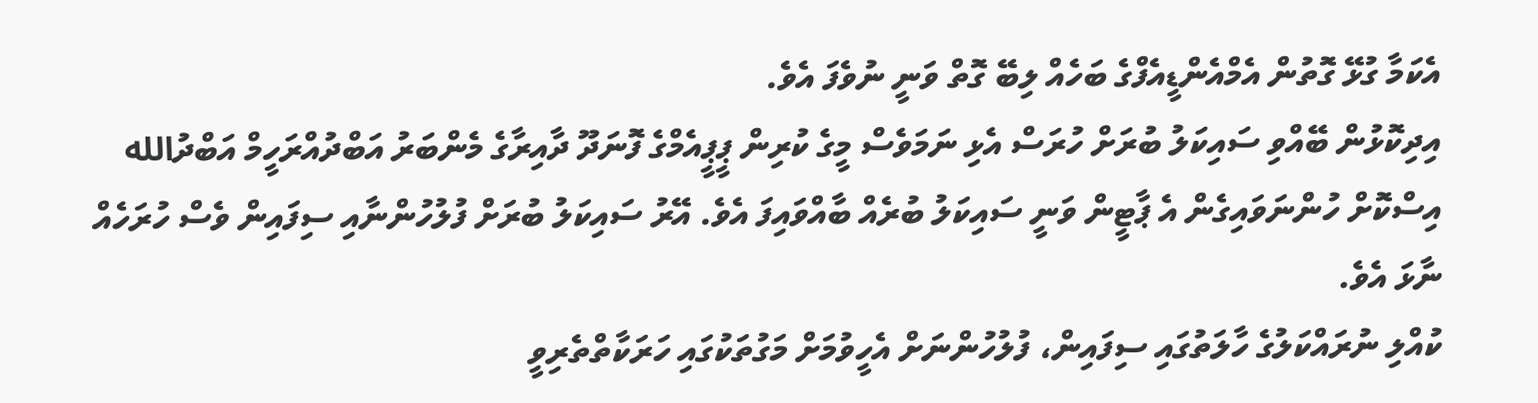އެކަމާ ގުޅޭ ގޮތުން އެމްއެންޑީއެފްގެ ބަހެއް ލިބޭ ގޮތް ވަނީ ނުވެފަ އެވެ.
އިދިކޮޅުން ބޭއްވި ސައިކަލު ބުރަށް ހުރަސް އެޅި ނަމަވެސް މީގެ ކުރިން ޕީޕީއެމްގެ ފޮނަދޫ ދާއިރާގެ މެންބަރު އަބްދުއްރަހީމް އަބްދުالله އިސްކޮށް ހުންނަވައިގެން އެ ޕާޓީން ވަނީ ސައިކަލު ބުރެއް ބާއްވައިފަ އެވެ. އޭރު ސައިކަލު ބުރަށް ފުލުހުންނާއި ސިފައިން ވެސް ހުރަހެއް ނާޅަ އެވެ.
ކުއްލި ނުރައްކަލުގެ ހާލަތުގައި ސިފައިން، ފުލުހުންނަށް އެހީވުމަށް މަގުތަކުގައި ހަރަކާތްތެރިވީ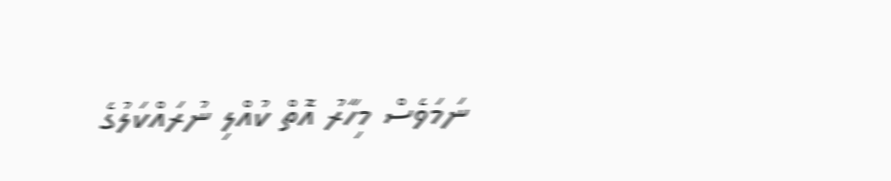ނަމަވެސް މިހާރު އޮތް ކުއްލި ނުރައްކަލުގެ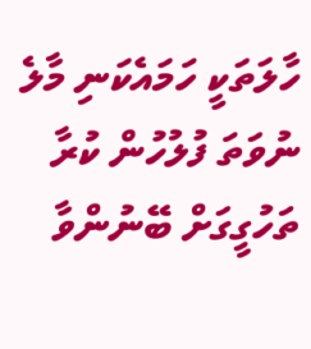ހާލަތަކީ ހަމައެކަނި މާލެ ނުވަތަ ފުލުހުން ކުރާ ތަހުގީގަށް ބޭނުންވާ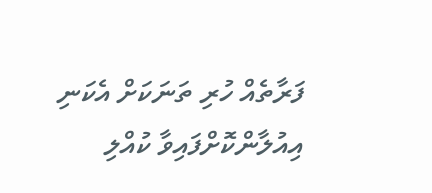ފަރާތެއް ހުރި ތަނަކަށް އެކަނި އިއުލާންކޮށްފައިވާ ކުއްލި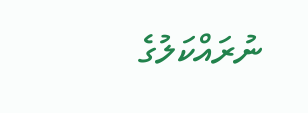ނުރައްކަލުގެ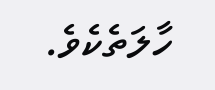ހާލަތެކެވެ.